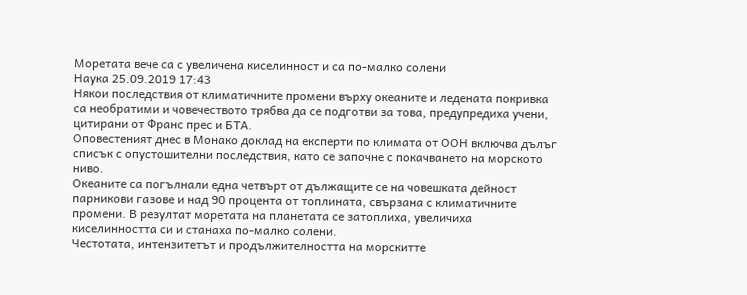Mоретата вече са с увеличена киселинност и са по-малко солени
Наука 25.09.2019 17:43
Някои последствия от климатичните промени върху океаните и ледената покривка са необратими и човечеството трябва да се подготви за това, предупредиха учени, цитирани от Франс прес и БТА.
Оповестеният днес в Монако доклад на експерти по климата от ООН включва дълъг списък с опустошителни последствия, като се започне с покачването на морското ниво.
Океаните са погълнали една четвърт от дължащите се на човешката дейност парникови газове и над 90 процента от топлината, свързана с климатичните промени. В резултат моретата на планетата се затоплиха, увеличиха киселинността си и станаха по-малко солени.
Честотата, интензитетът и продължителността на морскитте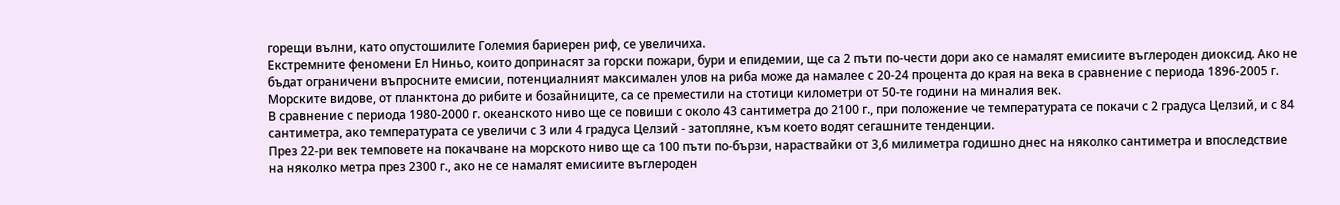горещи вълни, като опустошилите Големия бариерен риф, се увеличиха.
Екстремните феномени Ел Ниньо, които допринасят за горски пожари, бури и епидемии, ще са 2 пъти по-чести дори ако се намалят емисиите въглероден диоксид. Ако не бъдат ограничени въпросните емисии, потенциалният максимален улов на риба може да намалее с 20-24 процента до края на века в сравнение с периода 1896-2005 г. Морските видове, от планктона до рибите и бозайниците, са се преместили на стотици километри от 50-те години на миналия век.
В сравнение с периода 1980-2000 г. океанското ниво ще се повиши с около 43 сантиметра до 2100 г., при положение че температурата се покачи с 2 градуса Целзий, и с 84 сантиметра, ако температурата се увеличи с 3 или 4 градуса Целзий - затопляне, към което водят сегашните тенденции.
През 22-ри век темповете на покачване на морското ниво ще са 100 пъти по-бързи, нараствайки от 3,6 милиметра годишно днес на няколко сантиметра и впоследствие на няколко метра през 2300 г., ако не се намалят емисиите въглероден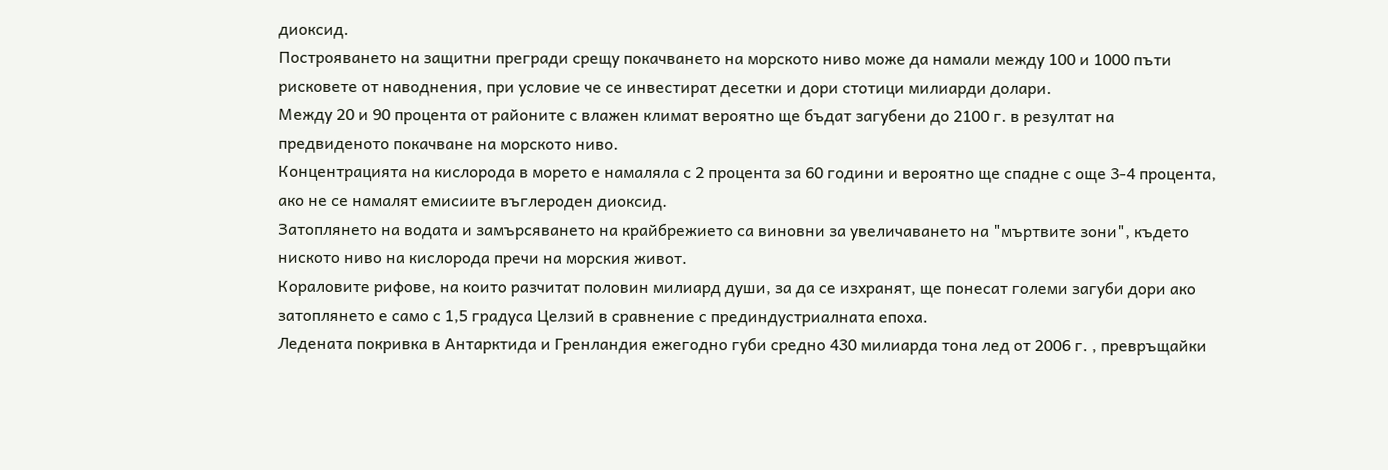диоксид.
Построяването на защитни прегради срещу покачването на морското ниво може да намали между 100 и 1000 пъти рисковете от наводнения, при условие че се инвестират десетки и дори стотици милиарди долари.
Между 20 и 90 процента от районите с влажен климат вероятно ще бъдат загубени до 2100 г. в резултат на предвиденото покачване на морското ниво.
Концентрацията на кислорода в морето е намаляла с 2 процента за 60 години и вероятно ще спадне с още 3-4 процента, ако не се намалят емисиите въглероден диоксид.
Затоплянето на водата и замърсяването на крайбрежието са виновни за увеличаването на "мъртвите зони", където ниското ниво на кислорода пречи на морския живот.
Кораловите рифове, на които разчитат половин милиард души, за да се изхранят, ще понесат големи загуби дори ако затоплянето е само с 1,5 градуса Целзий в сравнение с прединдустриалната епоха.
Ледената покривка в Антарктида и Гренландия ежегодно губи средно 430 милиарда тона лед от 2006 г. , превръщайки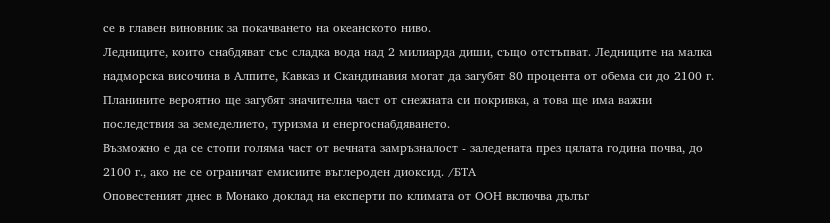се в главен виновник за покачването на океанското ниво.
Ледниците, които снабдяват със сладка вода над 2 милиарда диши, също отстъпват. Ледниците на малка надморска височина в Алпите, Кавказ и Скандинавия могат да загубят 80 процента от обема си до 2100 г.
Планините вероятно ще загубят значителна част от снежната си покривка, а това ще има важни последствия за земеделието, туризма и енергоснабдяването.
Възможно е да се стопи голяма част от вечната замръзналост - заледената през цялата година почва, до 2100 г., ако не се ограничат емисиите въглероден диоксид. /БТА
Оповестеният днес в Монако доклад на експерти по климата от ООН включва дълъг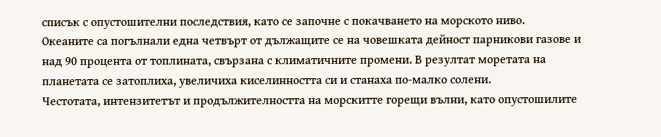списък с опустошителни последствия, като се започне с покачването на морското ниво.
Океаните са погълнали една четвърт от дължащите се на човешката дейност парникови газове и над 90 процента от топлината, свързана с климатичните промени. В резултат моретата на планетата се затоплиха, увеличиха киселинността си и станаха по-малко солени.
Честотата, интензитетът и продължителността на морскитте горещи вълни, като опустошилите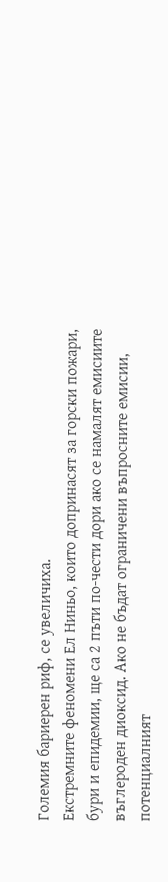Големия бариерен риф, се увеличиха.
Екстремните феномени Ел Ниньо, които допринасят за горски пожари, бури и епидемии, ще са 2 пъти по-чести дори ако се намалят емисиите въглероден диоксид. Ако не бъдат ограничени въпросните емисии, потенциалният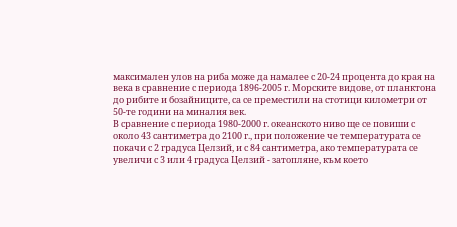максимален улов на риба може да намалее с 20-24 процента до края на века в сравнение с периода 1896-2005 г. Морските видове, от планктона до рибите и бозайниците, са се преместили на стотици километри от 50-те години на миналия век.
В сравнение с периода 1980-2000 г. океанското ниво ще се повиши с около 43 сантиметра до 2100 г., при положение че температурата се покачи с 2 градуса Целзий, и с 84 сантиметра, ако температурата се увеличи с 3 или 4 градуса Целзий - затопляне, към което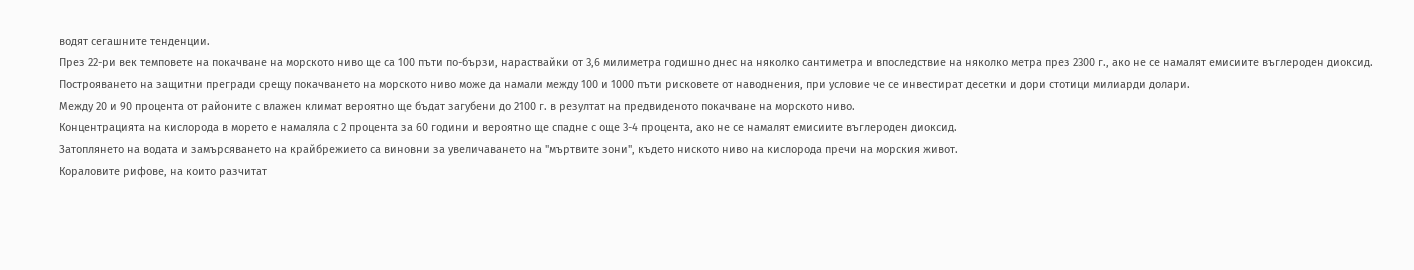водят сегашните тенденции.
През 22-ри век темповете на покачване на морското ниво ще са 100 пъти по-бързи, нараствайки от 3,6 милиметра годишно днес на няколко сантиметра и впоследствие на няколко метра през 2300 г., ако не се намалят емисиите въглероден диоксид.
Построяването на защитни прегради срещу покачването на морското ниво може да намали между 100 и 1000 пъти рисковете от наводнения, при условие че се инвестират десетки и дори стотици милиарди долари.
Между 20 и 90 процента от районите с влажен климат вероятно ще бъдат загубени до 2100 г. в резултат на предвиденото покачване на морското ниво.
Концентрацията на кислорода в морето е намаляла с 2 процента за 60 години и вероятно ще спадне с още 3-4 процента, ако не се намалят емисиите въглероден диоксид.
Затоплянето на водата и замърсяването на крайбрежието са виновни за увеличаването на "мъртвите зони", където ниското ниво на кислорода пречи на морския живот.
Кораловите рифове, на които разчитат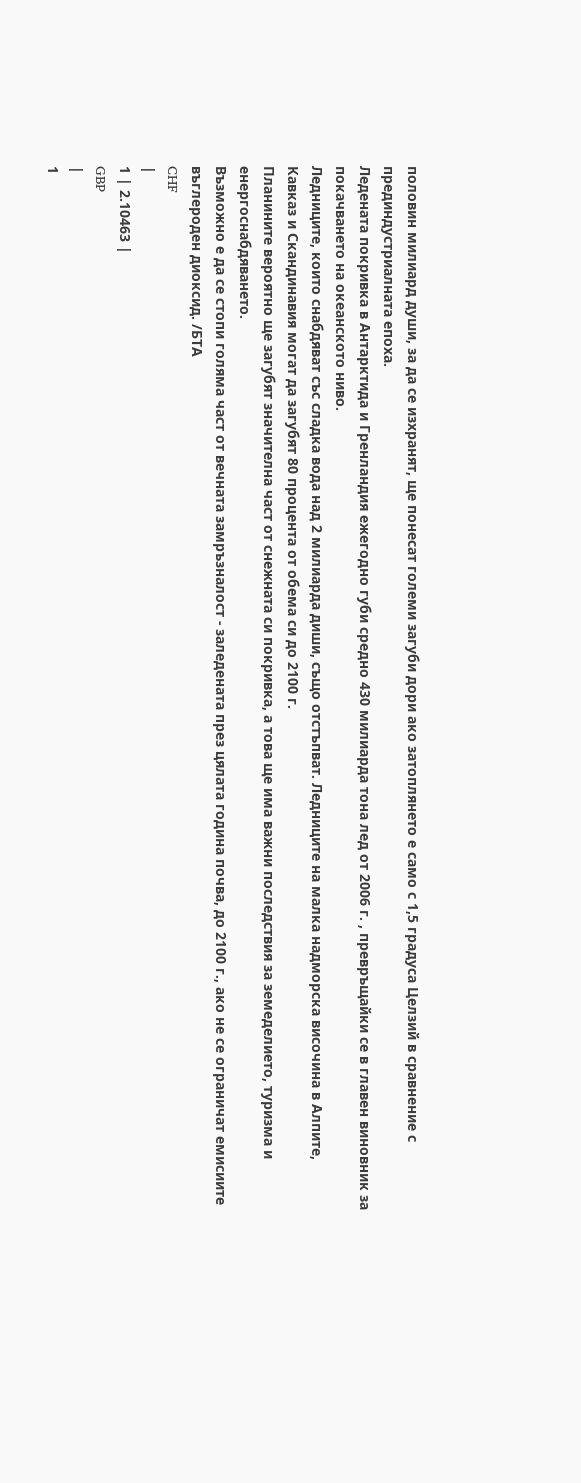половин милиард души, за да се изхранят, ще понесат големи загуби дори ако затоплянето е само с 1,5 градуса Целзий в сравнение с прединдустриалната епоха.
Ледената покривка в Антарктида и Гренландия ежегодно губи средно 430 милиарда тона лед от 2006 г. , превръщайки се в главен виновник за покачването на океанското ниво.
Ледниците, които снабдяват със сладка вода над 2 милиарда диши, също отстъпват. Ледниците на малка надморска височина в Алпите, Кавказ и Скандинавия могат да загубят 80 процента от обема си до 2100 г.
Планините вероятно ще загубят значителна част от снежната си покривка, а това ще има важни последствия за земеделието, туризма и енергоснабдяването.
Възможно е да се стопи голяма част от вечната замръзналост - заледената през цялата година почва, до 2100 г., ако не се ограничат емисиите въглероден диоксид. /БТА
CHF
|
1 | 2.10463 |
GBP
|
1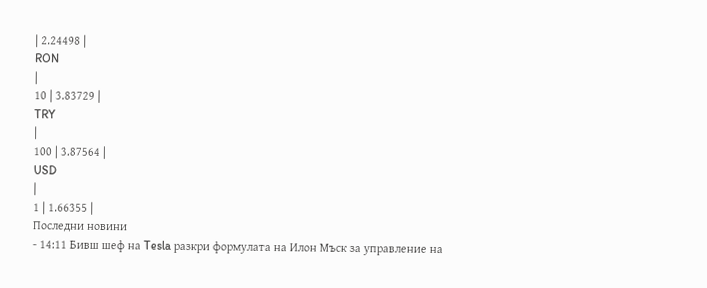| 2.24498 |
RON
|
10 | 3.83729 |
TRY
|
100 | 3.87564 |
USD
|
1 | 1.66355 |
Последни новини
- 14:11 Бивш шеф на Tesla разкри формулата на Илон Мъск за управление на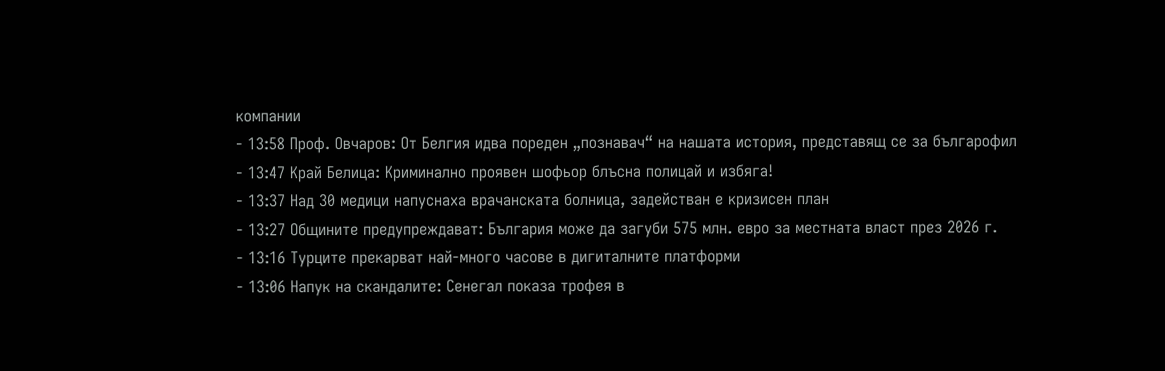компании
- 13:58 Проф. Овчаров: От Белгия идва пореден „познавач“ на нашата история, представящ се за българофил
- 13:47 Край Белица: Криминално проявен шофьор блъсна полицай и избяга!
- 13:37 Над 30 медици напуснаха врачанската болница, задействан е кризисен план
- 13:27 Общините предупреждават: България може да загуби 575 млн. евро за местната власт през 2026 г.
- 13:16 Турците прекарват най-много часове в дигиталните платформи
- 13:06 Напук на скандалите: Сенегал показа трофея в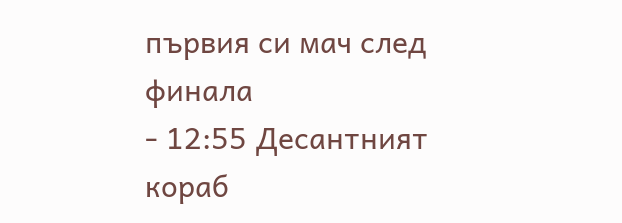първия си мач след финала
- 12:55 Десантният кораб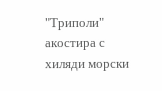"Триполи" акостира с хиляди морски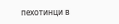пехотинци в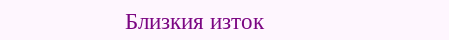Близкия изток